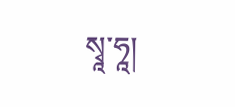སྭཱ་ཧཱ།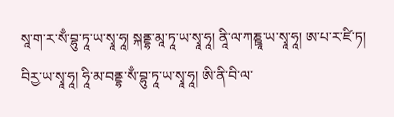སཱ་ག་ར་སྃ་བྷུ་ཏཱ་ཡ་སྭཱ་ཧཱ། སྐནྡྷ་མཱ་ཏཱ་ཡ་སྭཱ་ཧཱ། ནཱི་ལ་ཀཎྛཱ་ཡ་སྭཱ་ཧཱ། ཨ་པ་ར་ཛི་ཏ། བིརྱ་ཡ་སྭཱ་ཧཱ། ཧཱི་མ་བནྡྷ་སྃ་བྷུ་ཏཱ་ཡ་སྭཱ་ཧཱ། ཨི་ནི་བི་ལ་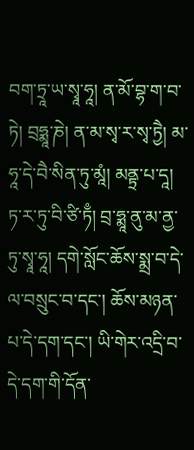བག་ཏྲཱ་ཡ་སྭཱ་ཧཱ། ན་མོ་བྷ་ག་བ་ཏེ། བྲཧྨཱ་ཎེ། ན་མ་སྭ་ར་སྭ་ཏྱཻ། མ་ཧཱ་དེ་བཻ་སིན་ཏུ་མཱཾ། མནྟྲ་པ་དཱ། ཏ་ར་ཏུ་བི་ཙི་ཏྃ། བྲ་ཧྨཱ་ནུ་མ་ནྱ་ཏུ་སྭཱ་ཧཱ། དགེ་སློང་ཆོས་སྨྲ་བ་དེ་ལ་བསྲུང་བ་དང་། ཆོས་མཉན་པ་དེ་དག་དང་། ཡི་གེར་འདྲི་བ་དེ་དག་གི་དོན་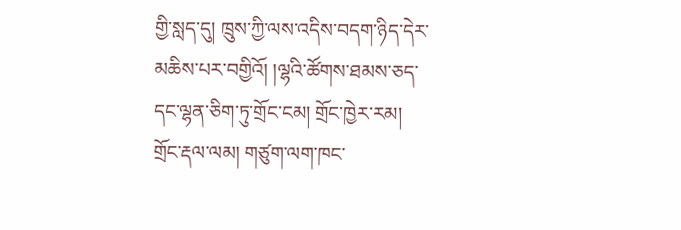གྱི་སླད་དུ། ཁྲུས་ཀྱི་ལས་འདིས་བདག་ཉིད་དེར་མཆིས་པར་བགྱིའོ། །ལྷའི་ཚོགས་ཐམས་ཅད་དང་ལྷན་ཅིག་ཏུ་གྲོང་ངམ། གྲོང་ཁྱེར་རམ། གྲོང་རྡལ་ལམ། གཙུག་ལག་ཁང་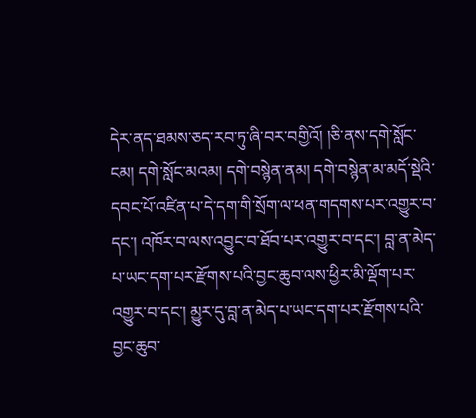དེར་ནད་ཐམས་ཅད་རབ་ཏུ་ཞི་བར་བགྱིའོ། །ཅི་ནས་དགེ་སློང་ངམ། དགེ་སློང་མའམ། དགེ་བསྙེན་ནམ། དགེ་བསྙེན་མ་མདོ་སྡེའི་དབང་པོ་འཛིན་པ་དེ་དག་གི་སྲོག་ལ་ཕན་གདགས་པར་འགྱུར་བ་དང་། འཁོར་བ་ལས་འབྱུང་བ་ཐོབ་པར་འགྱུར་བ་དང་། བླ་ན་མེད་པ་ཡང་དག་པར་རྫོགས་པའི་བྱང་ཆུབ་ལས་ཕྱིར་མི་ལྡོག་པར་འགྱུར་བ་དང་། མྱུར་དུ་བླ་ན་མེད་པ་ཡང་དག་པར་རྫོགས་པའི་བྱང་ཆུབ་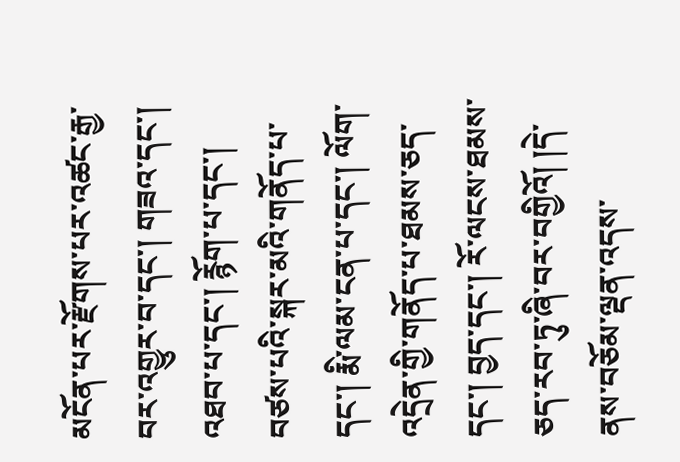མངོན་པར་རྫོགས་པར་འཚང་རྒྱ་བར་འགྱུར་བ་དང་། གཟའ་དང་། འཐབ་པ་དང་། རྙོག་པ་དང་། བཙས་པའི་སྐར་མའི་གནོད་པ་དང་། རྨི་ལམ་ངན་པ་དང་། ལོག་འདྲེན་གྱི་གནོད་པ་ཐམས་ཅད་དང་། བྱད་དང་། རོ་ལངས་ཐམས་ཅད་རབ་ཏུ་ཞི་བར་བགྱིའོ། །དེ་ནས་བཅོམ་ལྡན་འདས་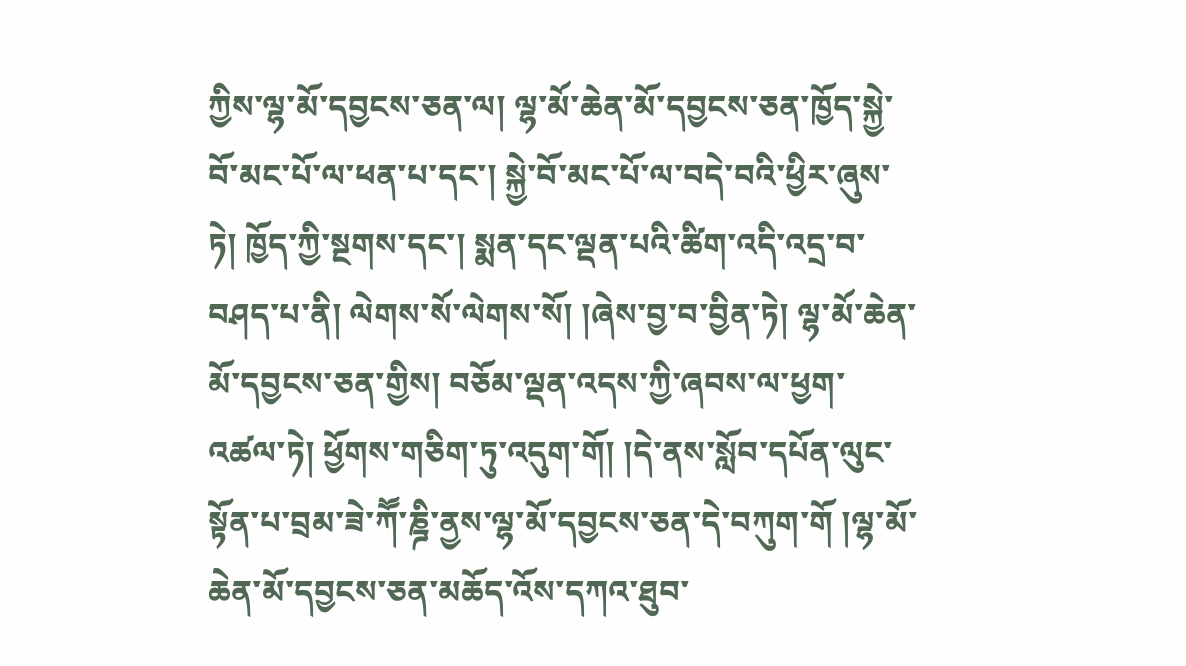ཀྱིས་ལྷ་མོ་དབྱངས་ཅན་ལ། ལྷ་མོ་ཆེན་མོ་དབྱངས་ཅན་ཁྱོད་སྐྱེ་བོ་མང་པོ་ལ་ཕན་པ་དང་། སྐྱེ་བོ་མང་པོ་ལ་བདེ་བའི་ཕྱིར་ཞུས་ཏེ། ཁྱོད་ཀྱི་སྔགས་དང་། སྨན་དང་ལྡན་པའི་ཚིག་འདི་འདྲ་བ་བཤད་པ་ནི། ལེགས་སོ་ལེགས་སོ། །ཞེས་བྱ་བ་བྱིན་ཏེ། ལྷ་མོ་ཆེན་མོ་དབྱངས་ཅན་གྱིས། བཅོམ་ལྡན་འདས་ཀྱི་ཞབས་ལ་ཕྱག་འཚལ་ཏེ། ཕྱོགས་གཅིག་ཏུ་འདུག་གོ། །དེ་ནས་སློབ་དཔོན་ལུང་སྟོན་པ་བྲམ་ཟེ་ཀཽ་ཎྜི་ནྱས་ལྷ་མོ་དབྱངས་ཅན་དེ་བཀུག་གོ །ལྷ་མོ་ཆེན་མོ་དབྱངས་ཅན་མཆོད་འོས་དཀའ་ཐུབ་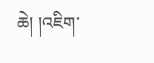ཆེ། །འཇིག་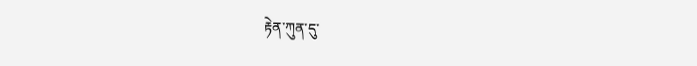རྟེན་ཀུན་དུ་